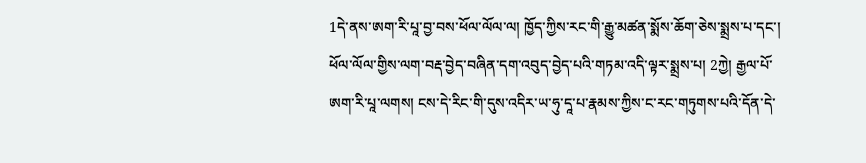1དེ་ནས་ཨག་རི་པཱ་བྱ་བས་ཕོལ་ལོལ་ལ། ཁྱོད་ཀྱིས་རང་གི་རྒྱུ་མཚན་སྨོས་ཆོག་ཅེས་སྨྲས་པ་དང་། ཕོལ་ལོལ་གྱིས་ལག་བརྡ་བྱེད་བཞིན་དག་འབུད་བྱེད་པའི་གཏམ་འདི་ལྟར་སྨྲས་པ། 2ཀྱེ། རྒྱལ་པོ་ཨག་རི་པཱ་ལགས། ངས་དེ་རིང་གི་དུས་འདིར་ཡ་ཧུ་དཱ་པ་རྣམས་ཀྱིས་ང་རང་གཏུགས་པའི་དོན་དེ་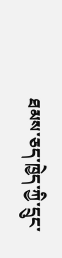ཐམས་ཅད་ཁྱེད་ཀྱི་དྲུང་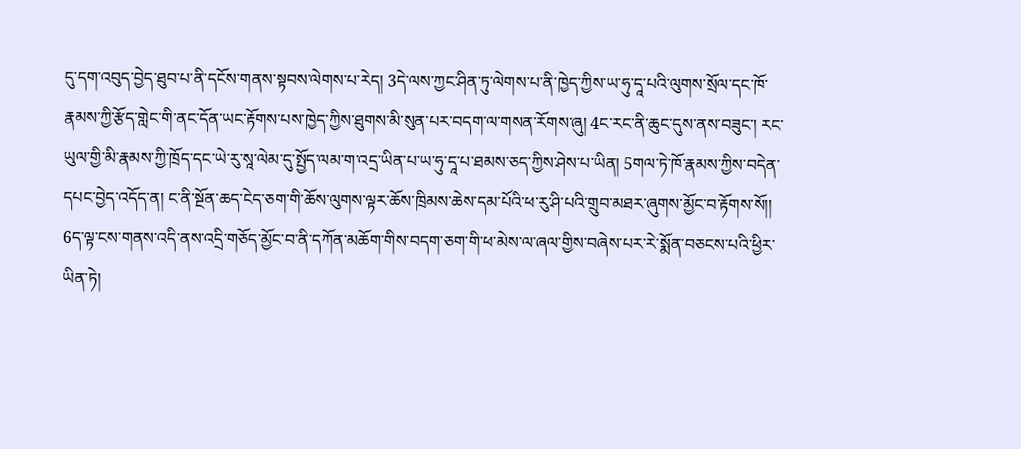དུ་དག་འབུད་བྱེད་ཐུབ་པ་ནི་དངོས་གནས་སྟབས་ལེགས་པ་རེད། 3དེ་ལས་ཀྱང་ཤིན་ཏུ་ལེགས་པ་ནི་ཁྱེད་ཀྱིས་ཡ་ཧུ་དཱ་པའི་ལུགས་སྲོལ་དང་ཁོ་རྣམས་ཀྱི་རྩོད་གླེང་གི་ནང་དོན་ཡང་རྟོགས་པས་ཁྱེད་ཀྱིས་ཐུགས་མི་སུན་པར་བདག་ལ་གསན་རོགས་ཞུ། 4ང་རང་ནི་ཆུང་དུས་ནས་བཟུང་། རང་ཡུལ་གྱི་མི་རྣམས་ཀྱི་ཁྲོད་དང་ཡེ་རུ་སཱ་ལེམ་དུ་སྤྱོད་ལམ་ག་འདྲ་ཡིན་པ་ཡ་ཧུ་དཱ་པ་ཐམས་ཅད་ཀྱིས་ཤེས་པ་ཡིན། 5གལ་ཏེ་ཁོ་རྣམས་ཀྱིས་བདེན་དཔང་བྱེད་འདོད་ན། ང་ནི་སྔོན་ཆད་ངེད་ཅག་གི་ཆོས་ལུགས་ལྟར་ཆོས་ཁྲིམས་ཆེས་དམ་པོའི་ཕ་རུ་ཤི་པའི་གྲུབ་མཐར་ཞུགས་མྱོང་བ་རྟོགས་སོ།། 6ད་ལྟ་ངས་གནས་འདི་ནས་འདྲི་གཅོད་མྱོང་བ་ནི་དཀོན་མཆོག་གིས་བདག་ཅག་གི་ཕ་མེས་ལ་ཞལ་གྱིས་བཞེས་པར་རེ་སྨོན་བཅངས་པའི་ཕྱིར་ཡིན་ཏེ།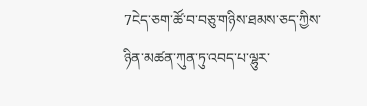7ངེད་ཅག་ཚོ་བ་བཅུ་གཉིས་ཐམས་ཅད་ཀྱིས་ཉིན་མཚན་ཀུན་ཏུ་འབད་པ་ལྷུར་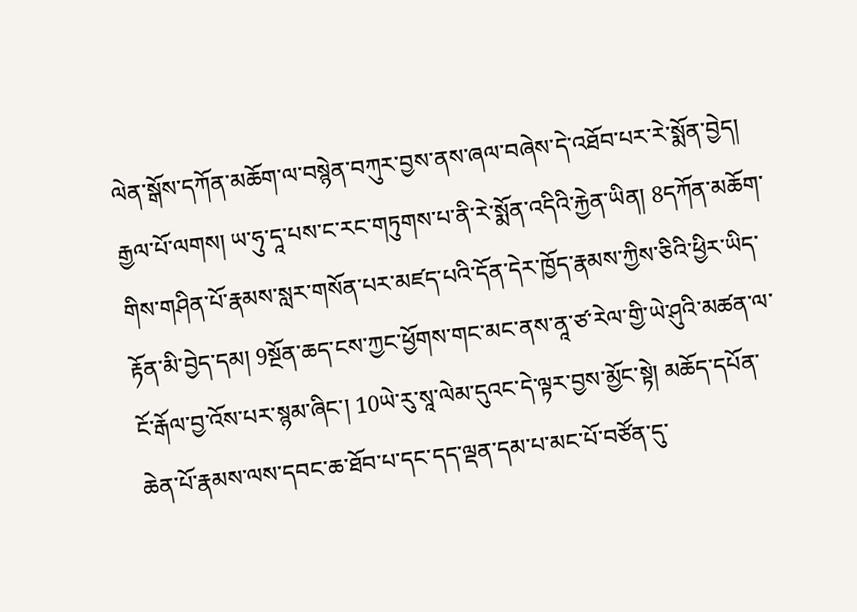ལེན་སྒོས་དཀོན་མཆོག་ལ་བསྙེན་བཀུར་བྱས་ནས་ཞལ་བཞེས་དེ་འཐོབ་པར་རེ་སྨོན་བྱེད། རྒྱལ་པོ་ལགས། ཡ་ཧུ་དཱ་པས་ང་རང་གཏུགས་པ་ནི་རེ་སྨོན་འདིའི་རྐྱེན་ཡིན། 8དཀོན་མཆོག་གིས་གཤིན་པོ་རྣམས་སླར་གསོན་པར་མཛད་པའི་དོན་དེར་ཁྱོད་རྣམས་ཀྱིས་ཅིའི་ཕྱིར་ཡིད་རྟོན་མི་བྱེད་དམ། 9སྔོན་ཆད་ངས་ཀྱང་ཕྱོགས་གང་མང་ནས་ནཱ་ཙ་རེལ་གྱི་ཡེ་ཤུའི་མཚན་ལ་ངོ་རྒོལ་བྱ་འོས་པར་སྙམ་ཞིང་། 10ཡེ་རུ་སཱ་ལེམ་དུའང་དེ་ལྟར་བྱས་མྱོང་སྟེ། མཆོད་དཔོན་ཆེན་པོ་རྣམས་ལས་དབང་ཆ་ཐོབ་པ་དང་དད་ལྡན་དམ་པ་མང་པོ་བཙོན་དུ་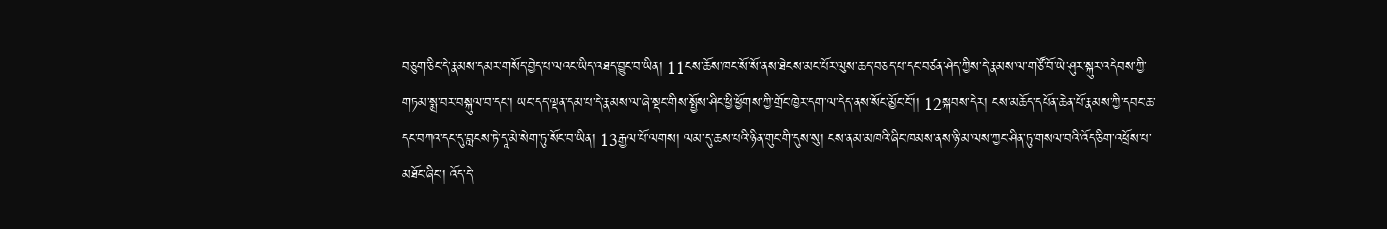བཅུག་ཅིང་དེ་རྣམས་དམར་གསོད་བྱེད་པ་ལའང་ཡིད་འཐད་བྱུང་བ་ཡིན། 11ངས་ཆོས་ཁང་སོ་སོ་ནས་ཐེངས་མང་པོར་ལུས་ཆད་བཅད་པ་དང་བཙན་ཤེད་ཀྱིས་དེ་རྣམས་ལ་གཙོ་བོ་ཡེ་ཤུར་སྐུར་འདེབས་ཀྱི་གཏམ་སྨྲ་བར་བསྐུལ་བ་དང་། ཡང་དད་ལྡན་དམ་པ་དེ་རྣམས་ལ་ཞེ་སྡང་གིས་སྤྱོས་ཤིང་ཕྱི་ཕྱོགས་ཀྱི་གྲོང་ཁྱེར་དག་ལ་དེད་ནས་སོང་མྱོང་ངོ་།། 12སྐབས་དེར། ངས་མཆོད་དཔོན་ཆེན་པོ་རྣམས་ཀྱི་དབང་ཆ་དང་བཀའ་དང་དུ་བླངས་ཏེ་དཱ་མེ་སེག་ཏུ་སོང་བ་ཡིན། 13རྒྱལ་པོ་ལགས། ལམ་དུ་ཆས་པའི་ཉིན་གུང་གི་དུས་སུ། ངས་ནམ་མཁའི་ཞིང་ཁམས་ནས་ཉི་མ་ལས་ཀྱང་ཤིན་ཏུ་གསལ་བའི་འོད་ཅིག་འཕྲོས་པ་མཐོང་ཞིང་། འོད་དེ་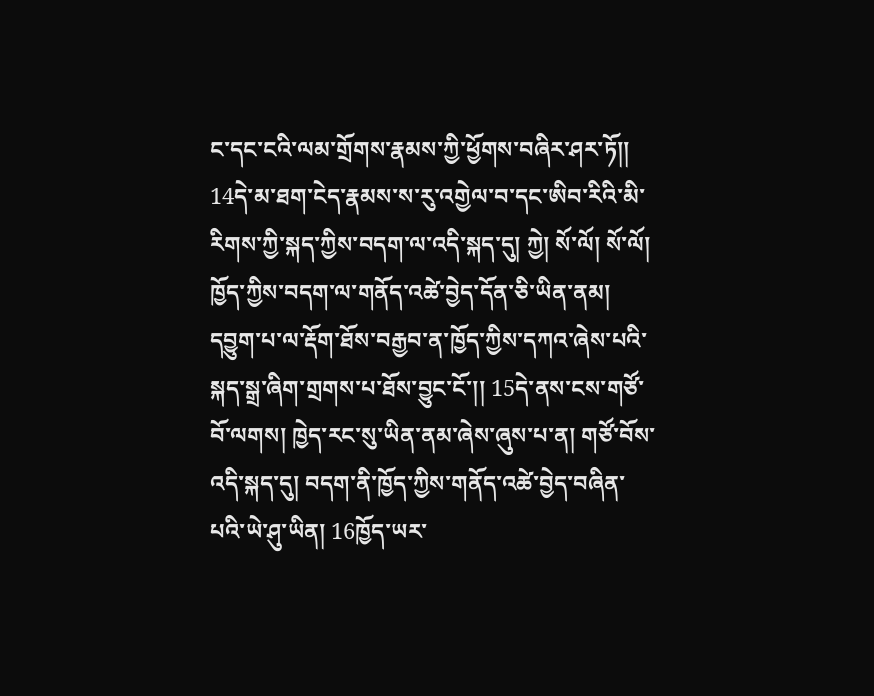ང་དང་ངའི་ལམ་གྲོགས་རྣམས་ཀྱི་ཕྱོགས་བཞིར་ཤར་ཏོ།། 14དེ་མ་ཐག་ངེད་རྣམས་ས་རུ་འགྱེལ་བ་དང་ཨིབ་རིའི་མི་རིགས་ཀྱི་སྐད་ཀྱིས་བདག་ལ་འདི་སྐད་དུ། ཀྱེ། སོ་ལོ། སོ་ལོ། ཁྱོད་ཀྱིས་བདག་ལ་གནོད་འཚེ་བྱེད་དོན་ཅི་ཡིན་ནམ། དབྱུག་པ་ལ་རྡོག་ཐོས་བརྒྱབ་ན་ཁྱོད་ཀྱིས་དཀའ་ཞེས་པའི་སྐད་སྒྲ་ཞིག་གྲགས་པ་ཐོས་བྱུང་ངོ་།། 15དེ་ནས་ངས་གཙོ་བོ་ལགས། ཁྱེད་རང་སུ་ཡིན་ནམ་ཞེས་ཞུས་པ་ན། གཙོ་བོས་འདི་སྐད་དུ། བདག་ནི་ཁྱོད་ཀྱིས་གནོད་འཚེ་བྱེད་བཞིན་པའི་ཡེ་ཤུ་ཡིན། 16ཁྱོད་ཡར་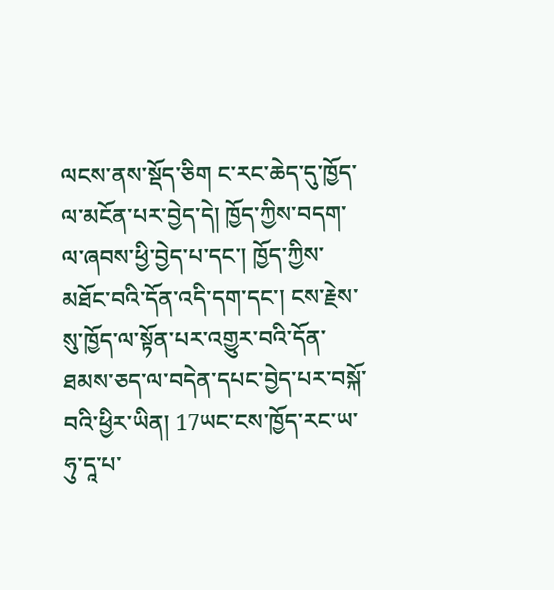ལངས་ནས་སྡོད་ཅིག ང་རང་ཆེད་དུ་ཁྱོད་ལ་མངོན་པར་བྱེད་དེ། ཁྱོད་ཀྱིས་བདག་ལ་ཞབས་ཕྱི་བྱེད་པ་དང་། ཁྱོད་ཀྱིས་མཐོང་བའི་དོན་འདི་དག་དང་། ངས་རྗེས་སུ་ཁྱོད་ལ་སྟོན་པར་འགྱུར་བའི་དོན་ཐམས་ཅད་ལ་བདེན་དཔང་བྱེད་པར་བསྐོ་བའི་ཕྱིར་ཡིན། 17ཡང་ངས་ཁྱོད་རང་ཡ་ཧུ་དཱ་པ་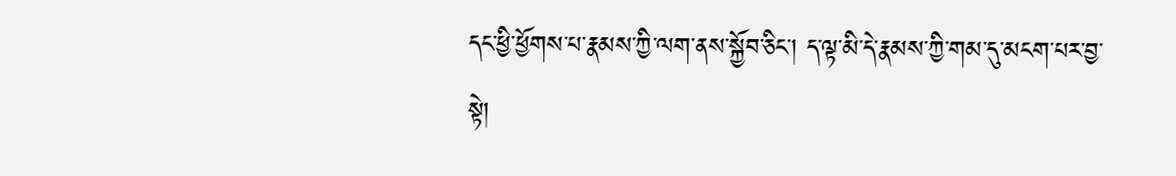དང་ཕྱི་ཕྱོགས་པ་རྣམས་ཀྱི་ལག་ནས་སྐྱོབ་ཅིང་། ད་ལྟ་མི་དེ་རྣམས་ཀྱི་གམ་དུ་མངག་པར་བྱ་སྟེ།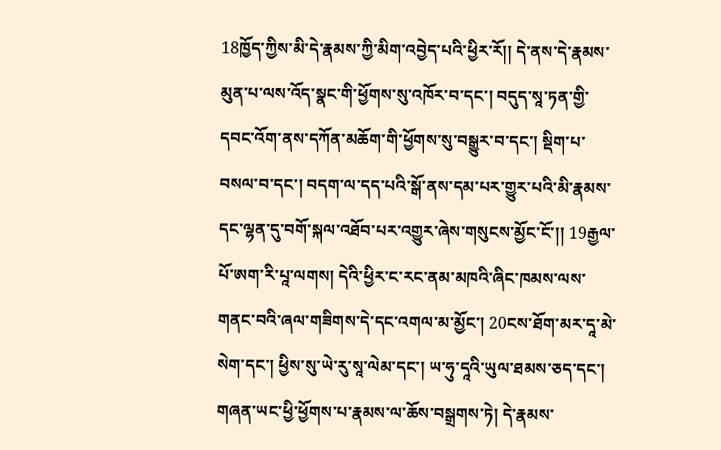18ཁྱོད་ཀྱིས་མི་དེ་རྣམས་ཀྱི་མིག་འབྱེད་པའི་ཕྱིར་རོ།། དེ་ནས་དེ་རྣམས་མུན་པ་ལས་འོད་སྣང་གི་ཕྱོགས་སུ་འཁོར་བ་དང་། བདུད་སཱ་ཏན་གྱི་དབང་འོག་ནས་དཀོན་མཆོག་གི་ཕྱོགས་སུ་བསྒྱུར་བ་དང་། སྡིག་པ་བསལ་བ་དང་། བདག་ལ་དད་པའི་སྒོ་ནས་དམ་པར་གྱུར་པའི་མི་རྣམས་དང་ལྷན་དུ་བགོ་སྐལ་འཐོབ་པར་འགྱུར་ཞེས་གསུངས་མྱོང་ངོ་།། 19རྒྱལ་པོ་ཨག་རི་པཱ་ལགས། དེའི་ཕྱིར་ང་རང་ནམ་མཁའི་ཞིང་ཁམས་ལས་གནང་བའི་ཞལ་གཟིགས་དེ་དང་འགལ་མ་མྱོང་། 20ངས་ཐོག་མར་དཱ་མེ་སེག་དང་། ཕྱིས་སུ་ཡེ་རུ་སཱ་ལེམ་དང་། ཡ་ཧུ་དཱའི་ཡུལ་ཐམས་ཅད་དང་། གཞན་ཡང་ཕྱི་ཕྱོགས་པ་རྣམས་ལ་ཆོས་བསྒྲགས་ཏེ། དེ་རྣམས་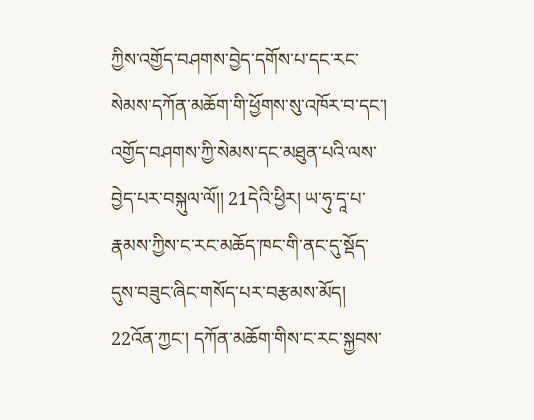ཀྱིས་འགྱོད་བཤགས་བྱེད་དགོས་པ་དང་རང་སེམས་དཀོན་མཆོག་གི་ཕྱོགས་སུ་འཁོར་བ་དང་། འགྱོད་བཤགས་ཀྱི་སེམས་དང་མཐུན་པའི་ལས་བྱེད་པར་བསྐུལ་ལོ།། 21དེའི་ཕྱིར། ཡ་ཧུ་དཱ་པ་རྣམས་ཀྱིས་ང་རང་མཆོད་ཁང་གི་ནང་དུ་སྡོད་དུས་བཟུང་ཞིང་གསོད་པར་བརྩམས་མོད། 22འོན་ཀྱང་། དཀོན་མཆོག་གིས་ང་རང་སྐྱབས་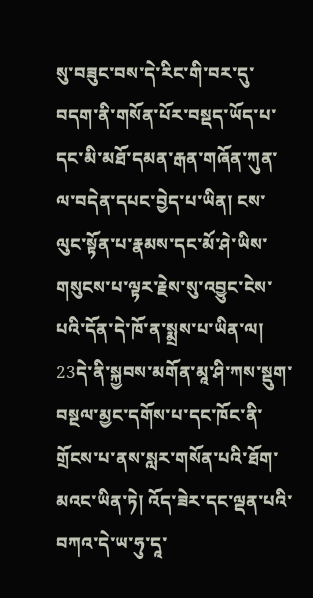སུ་བཟུང་བས་དེ་རིང་གི་བར་དུ་བདག་ནི་གསོན་པོར་བསྡད་ཡོད་པ་དང་མི་མཐོ་དམན་རྒན་གཞོན་ཀུན་ལ་བདེན་དཔང་བྱེད་པ་ཡིན། ངས་ལུང་སྟོན་པ་རྣམས་དང་མོ་ཤེ་ཡིས་གསུངས་པ་ལྟར་རྗེས་སུ་འབྱུང་ངེས་པའི་དོན་དེ་ཁོ་ན་སྨྲས་པ་ཡིན་ལ། 23དེ་ནི་སྐྱབས་མགོན་མཱ་ཤི་ཀས་སྡུག་བསྔལ་མྱང་དགོས་པ་དང་ཁོང་ནི་གྲོངས་པ་ནས་སླར་གསོན་པའི་ཐོག་མའང་ཡིན་ཏེ། འོད་ཟེར་དང་ལྡན་པའི་བཀའ་དེ་ཡ་ཧུ་དཱ་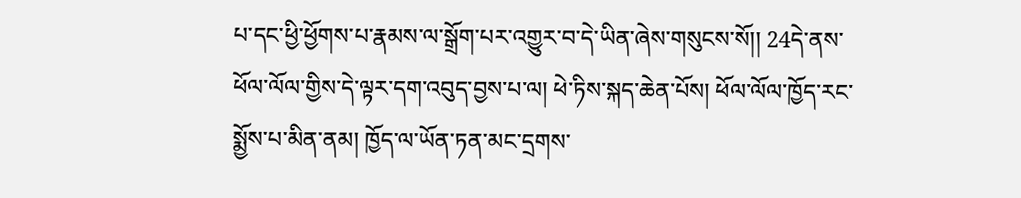པ་དང་ཕྱི་ཕྱོགས་པ་རྣམས་ལ་སྒྲོག་པར་འགྱུར་བ་དེ་ཡིན་ཞེས་གསུངས་སོ།། 24དེ་ནས་ཕོལ་ལོལ་གྱིས་དེ་ལྟར་དག་འབུད་བྱས་པ་ལ། ཕེ་ཏིས་སྐད་ཆེན་པོས། ཕོལ་ལོལ་ཁྱོད་རང་སྨྱོས་པ་མིན་ནམ། ཁྱོད་ལ་ཡོན་ཏན་མང་དྲགས་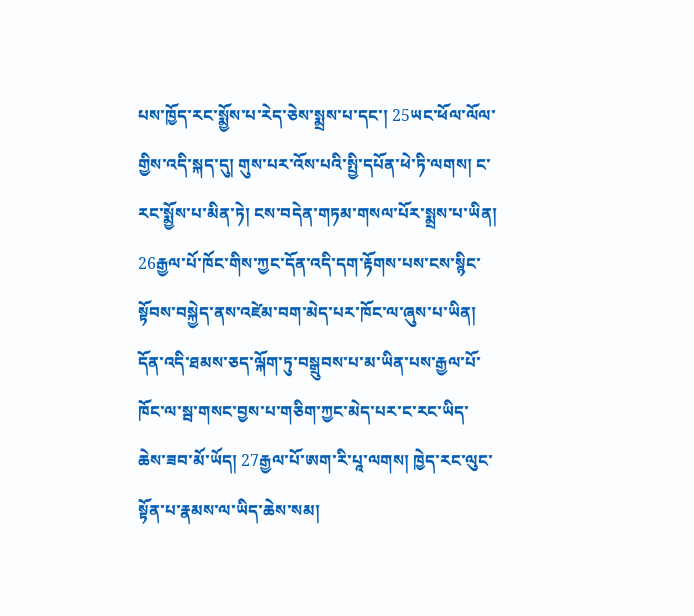པས་ཁྱོད་རང་སྨྱོས་པ་རེད་ཅེས་སྨྲས་པ་དང་། 25ཡང་ཕོལ་ལོལ་གྱིས་འདི་སྐད་དུ། གུས་པར་འོས་པའི་སྤྱི་དཔོན་ཕེ་ཏི་ལགས། ང་རང་སྨྱོས་པ་མིན་ཏེ། ངས་བདེན་གཏམ་གསལ་པོར་སྨྲས་པ་ཡིན། 26རྒྱལ་པོ་ཁོང་གིས་ཀྱང་དོན་འདི་དག་རྟོགས་པས་ངས་སྙིང་སྟོབས་བསྐྱེད་ནས་འཛེམ་བག་མེད་པར་ཁོང་ལ་ཞུས་པ་ཡིན། དོན་འདི་ཐམས་ཅད་ལྐོག་ཏུ་བསྒྲུབས་པ་མ་ཡིན་པས་རྒྱལ་པོ་ཁོང་ལ་སྦ་གསང་བྱས་པ་གཅིག་ཀྱང་མེད་པར་ང་རང་ཡིད་ཆེས་ཟབ་མོ་ཡོད། 27རྒྱལ་པོ་ཨག་རི་པཱ་ལགས། ཁྱེད་རང་ལུང་སྟོན་པ་རྣམས་ལ་ཡིད་ཆེས་སམ།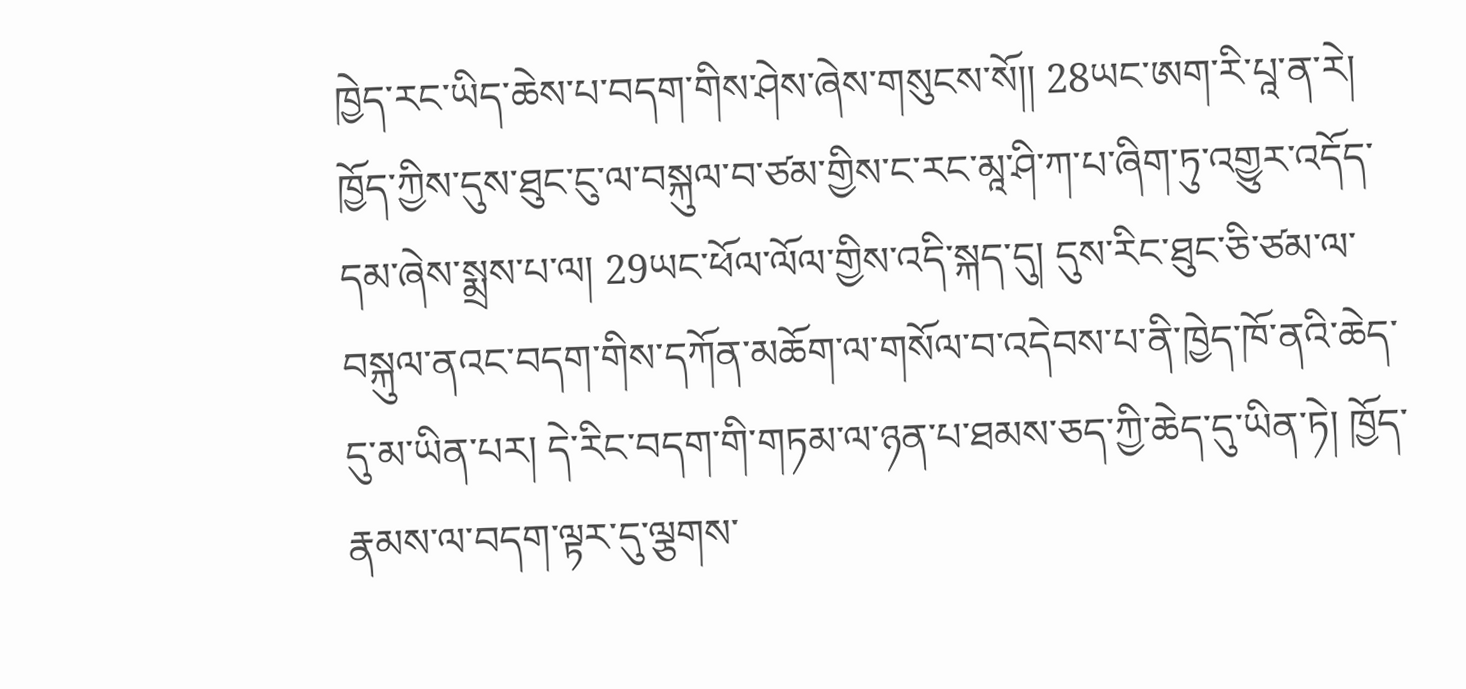ཁྱེད་རང་ཡིད་ཆེས་པ་བདག་གིས་ཤེས་ཞེས་གསུངས་སོ།། 28ཡང་ཨག་རི་པཱ་ན་རེ། ཁྱོད་ཀྱིས་དུས་ཐུང་ངུ་ལ་བསྐུལ་བ་ཙམ་གྱིས་ང་རང་མཱ་ཤི་ཀ་པ་ཞིག་ཏུ་འགྱུར་འདོད་དམ་ཞེས་སྨྲས་པ་ལ། 29ཡང་ཕོལ་ལོལ་གྱིས་འདི་སྐད་དུ། དུས་རིང་ཐུང་ཅི་ཙམ་ལ་བསྐུལ་ནའང་བདག་གིས་དཀོན་མཆོག་ལ་གསོལ་བ་འདེབས་པ་ནི་ཁྱེད་ཁོ་ནའི་ཆེད་དུ་མ་ཡིན་པར། དེ་རིང་བདག་གི་གཏམ་ལ་ཉན་པ་ཐམས་ཅད་ཀྱི་ཆེད་དུ་ཡིན་ཏེ། ཁྱོད་རྣམས་ལ་བདག་ལྟར་དུ་ལྕགས་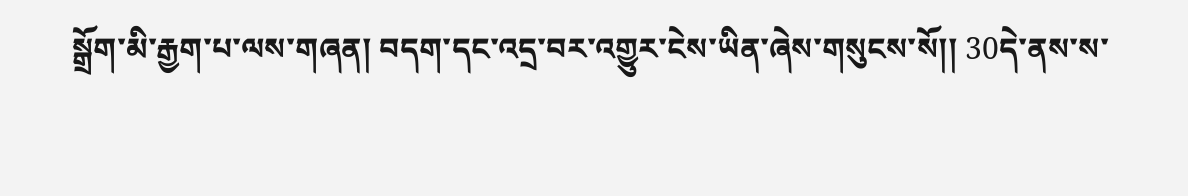སྒྲོག་མི་རྒྱག་པ་ལས་གཞན། བདག་དང་འདྲ་བར་འགྱུར་ངེས་ཡིན་ཞེས་གསུངས་སོ།། 30དེ་ནས་ས་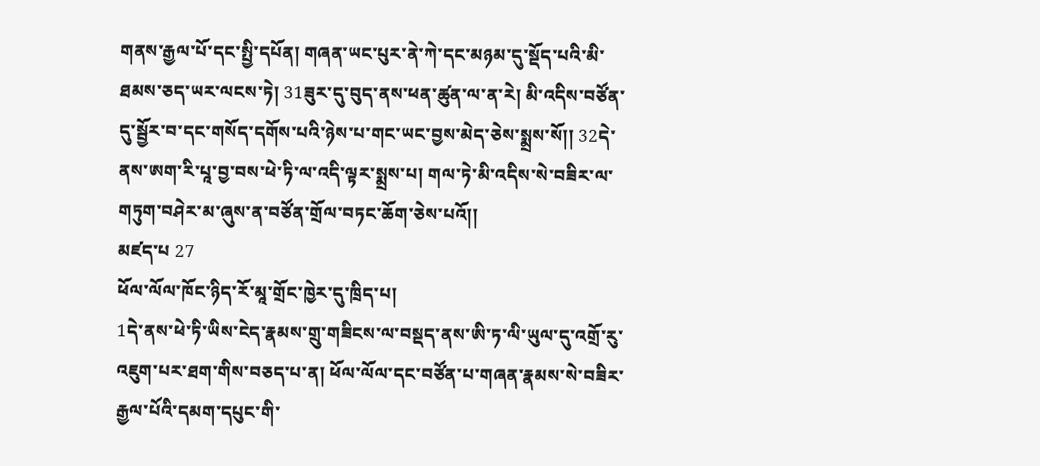གནས་རྒྱལ་པོ་དང་སྤྱི་དཔོན། གཞན་ཡང་པུར་ནེ་ཀེ་དང་མཉམ་དུ་སྡོད་པའི་མི་ཐམས་ཅད་ཡར་ལངས་ཏེ། 31ཟུར་དུ་བུད་ནས་ཕན་ཚུན་ལ་ན་རེ། མི་འདིས་བཙོན་དུ་སྦྱོར་བ་དང་གསོད་དགོས་པའི་ཉེས་པ་གང་ཡང་བྱས་མེད་ཅེས་སྨྲས་སོ།། 32དེ་ནས་ཨག་རི་པཱ་བྱ་བས་ཕེ་ཏི་ལ་འདི་ལྟར་སྨྲས་པ། གལ་ཏེ་མི་འདིས་སེ་བཟིར་ལ་གཏུག་བཤེར་མ་ཞུས་ན་བཙོན་གྲོལ་བཏང་ཆོག་ཅེས་པའོ།།
མཛད་པ 27
ཕོལ་ལོལ་ཁོང་ཉིད་རོ་མཱ་གྲོང་ཁྱེར་དུ་ཁྲིད་པ།
1དེ་ནས་ཕེ་ཏི་ཡིས་ངེད་རྣམས་གྲུ་གཟིངས་ལ་བསྡད་ནས་ཨི་ཏ་ལི་ཡུལ་དུ་འགྲོ་རུ་འཇུག་པར་ཐག་གིས་བཅད་པ་ན། ཕོལ་ལོལ་དང་བཙོན་པ་གཞན་རྣམས་སེ་བཟིར་རྒྱལ་པོའི་དམག་དཔུང་གི་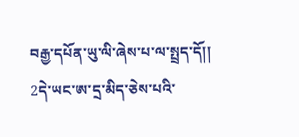བརྒྱ་དཔོན་ཡུ་ལི་ཞེས་པ་ལ་སྤྲད་དོ།། 2དེ་ཡང་ཨ་དྲ་མིད་ཅེས་པའི་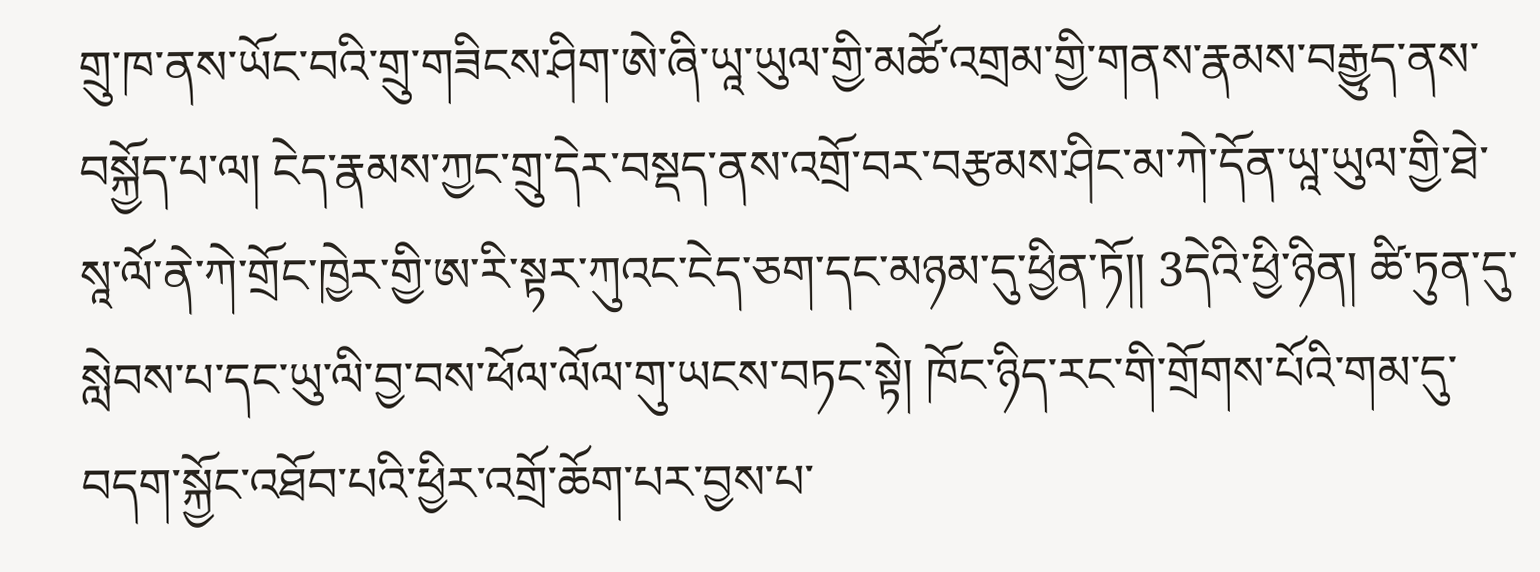གྲུ་ཁ་ནས་ཡོང་བའི་གྲུ་གཟིངས་ཤིག་ཨེ་ཞི་ཡཱ་ཡུལ་གྱི་མཚོ་འགྲམ་གྱི་གནས་རྣམས་བརྒྱུད་ནས་བསྐྱོད་པ་ལ། ངེད་རྣམས་ཀྱང་གྲུ་དེར་བསྡད་ནས་འགྲོ་བར་བརྩམས་ཤིང་མ་ཀེ་དོན་ཡཱ་ཡུལ་གྱི་ཐེ་སཱ་ལོ་ནེ་ཀེ་གྲོང་ཁྱེར་གྱི་ཨ་རི་སྟར་ཀུའང་ངེད་ཅག་དང་མཉམ་དུ་ཕྱིན་ཏོ།། 3དེའི་ཕྱི་ཉིན། ཚི་ཏུན་དུ་སླེབས་པ་དང་ཡུ་ལི་བྱ་བས་ཕོལ་ལོལ་གུ་ཡངས་བཏང་སྟེ། ཁོང་ཉིད་རང་གི་གྲོགས་པོའི་གམ་དུ་བདག་སྐྱོང་འཐོབ་པའི་ཕྱིར་འགྲོ་ཆོག་པར་བྱས་པ་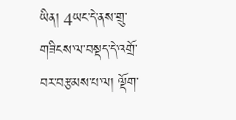ཡིན། 4ཡང་དེ་ནས་གྲུ་གཟིངས་ལ་བསྡད་དེ་འགྲོ་བར་བརྩམས་པ་ལ། ལྡོག་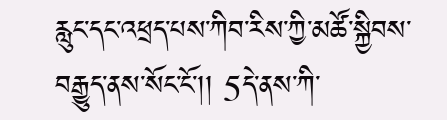རླུང་དང་འཕྲད་པས་ཀིབ་རིས་ཀྱི་མཚོ་སྐྱིབས་བརྒྱུད་ནས་སོང་ངོ་།། 5དེ་ནས་ཀི་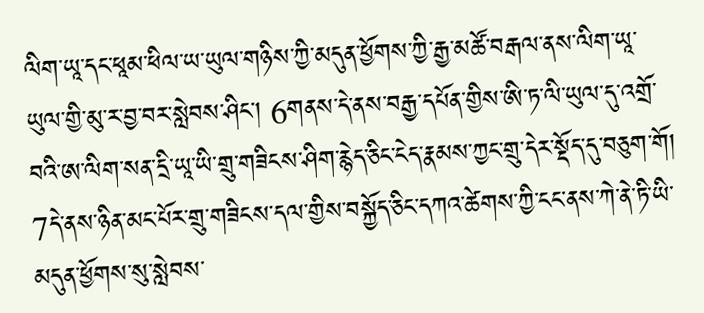ལིག་ཡཱ་དང་ཕཱམ་ཕིལ་ཡ་ཡུལ་གཉིས་ཀྱི་མདུན་ཕྱོགས་ཀྱི་རྒྱ་མཚོ་བརྒལ་ནས་ལིག་ཡཱ་ཡུལ་གྱི་མུ་ར་བྱ་བར་སླེབས་ཤིང་། 6གནས་དེ་ནས་བརྒྱ་དཔོན་གྱིས་ཨི་ཏ་ལི་ཡུལ་དུ་འགྲོ་བའི་ཨ་ལིག་སན་དྲི་ཡཱ་ཡི་གྲུ་གཟིངས་ཤིག་རྙེད་ཅིང་ངེད་རྣམས་ཀྱང་གྲུ་དེར་སྡོད་དུ་བཅུག་གོ། 7དེ་ནས་ཉིན་མང་པོར་གྲུ་གཟིངས་དལ་གྱིས་བསྐྱོད་ཅིང་དཀའ་ཚེགས་ཀྱི་ངང་ནས་ཀེ་ནེ་ཏི་ཡི་མདུན་ཕྱོགས་སུ་སླེབས་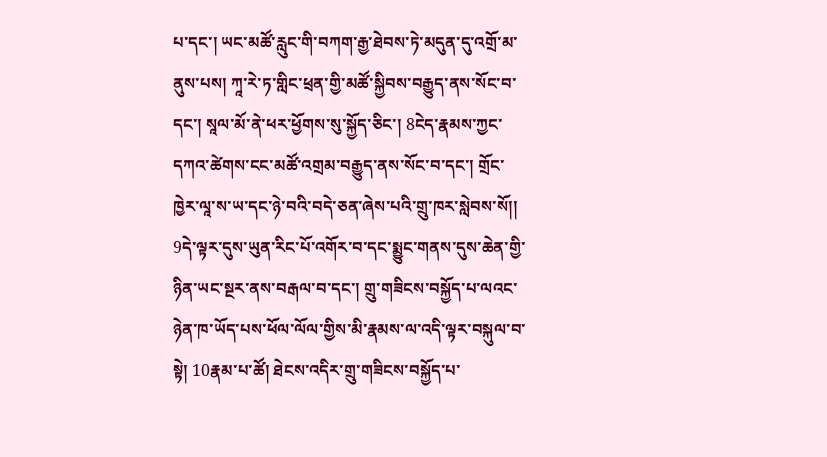པ་དང་། ཡང་མཚོ་རླུང་གི་བཀག་རྒྱ་ཐེབས་ཏེ་མདུན་དུ་འགྲོ་མ་ནུས་པས། ཀཱ་རེ་ཏ་གླིང་ཕྲན་གྱི་མཚོ་སྐྱིབས་བརྒྱུད་ནས་སོང་བ་དང་། སཱལ་མོ་ནེ་ཕར་ཕྱོགས་སུ་སྐྱོད་ཅིང་། 8ངེད་རྣམས་ཀྱང་དཀའ་ཚེགས་ངང་མཚོ་འགྲམ་བརྒྱུད་ནས་སོང་བ་དང་། གྲོང་ཁྱེར་ལཱ་ས་ཡ་དང་ཉེ་བའི་བདེ་ཅན་ཞེས་པའི་གྲུ་ཁར་སླེབས་སོ།། 9དེ་ལྟར་དུས་ཡུན་རིང་པོ་འགོར་བ་དང་སྨྱུང་གནས་དུས་ཆེན་གྱི་ཉིན་ཡང་སྔར་ནས་བརྒལ་བ་དང་། གྲུ་གཟིངས་བསྐྱོད་པ་ལའང་ཉེན་ཁ་ཡོད་པས་ཕོལ་ལོལ་གྱིས་མི་རྣམས་ལ་འདི་ལྟར་བསྐུལ་བ་སྟེ། 10རྣམ་པ་ཚོ། ཐེངས་འདིར་གྲུ་གཟིངས་བསྐྱོད་པ་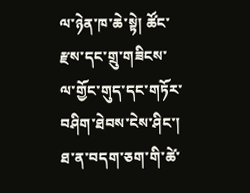ལ་ཉེན་ཁ་ཆེ་སྟེ། ཚོང་རྫས་དང་གྲུ་གཟིངས་ལ་གྱོང་གུད་དང་གཏོར་བཤིག་ཐེབས་ངེས་ཤིང་། ཐ་ན་བདག་ཅག་གི་ཚེ་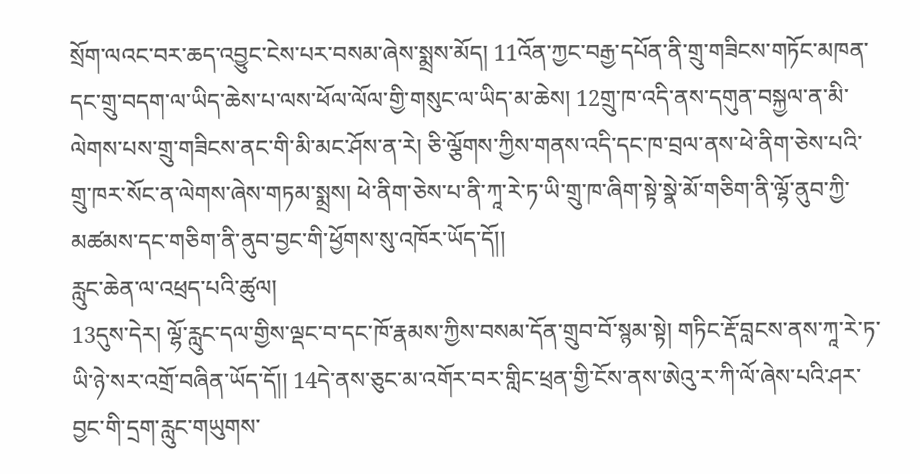སྲོག་ལའང་བར་ཆད་འབྱུང་ངེས་པར་བསམ་ཞེས་སྨྲས་མོད། 11འོན་ཀྱང་བརྒྱ་དཔོན་ནི་གྲུ་གཟིངས་གཏོང་མཁན་དང་གྲུ་བདག་ལ་ཡིད་ཆེས་པ་ལས་ཕོལ་ལོལ་གྱི་གསུང་ལ་ཡིད་མ་ཆེས། 12གྲུ་ཁ་འདི་ནས་དགུན་བསྐྱལ་ན་མི་ལེགས་པས་གྲུ་གཟིངས་ནང་གི་མི་མང་ཤོས་ན་རེ། ཅི་ལྕོགས་ཀྱིས་གནས་འདི་དང་ཁ་བྲལ་ནས་ཕེ་ནིག་ཅེས་པའི་གྲུ་ཁར་སོང་ན་ལེགས་ཞེས་གཏམ་སྨྲས། ཕེ་ནིག་ཅེས་པ་ནི་ཀཱ་རེ་ཏ་ཡི་གྲུ་ཁ་ཞིག་སྟེ་སྣེ་མོ་གཅིག་ནི་ལྷོ་ནུབ་ཀྱི་མཚམས་དང་གཅིག་ནི་ནུབ་བྱང་གི་ཕྱོགས་སུ་འཁོར་ཡོད་དོ།།
རླུང་ཆེན་ལ་འཕྲད་པའི་ཚུལ།
13དུས་དེར། ལྷོ་རླུང་དལ་གྱིས་ལྡང་བ་དང་ཁོ་རྣམས་ཀྱིས་བསམ་དོན་གྲུབ་བོ་སྙམ་སྟེ། གཏིང་རྡོ་བླངས་ནས་ཀཱ་རེ་ཏ་ཡི་ཉེ་སར་འགྲོ་བཞིན་ཡོད་དོ།། 14དེ་ནས་ཅུང་མ་འགོར་བར་གླིང་ཕྲན་གྱི་ངོས་ནས་ཨེའུ་ར་ཀི་ལོ་ཞེས་པའི་ཤར་བྱང་གི་དྲག་རླུང་གཡུགས་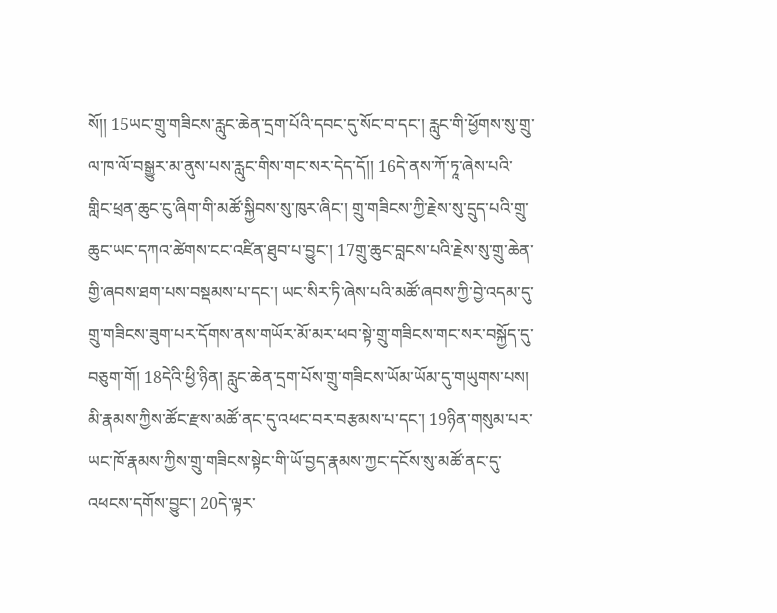སོ།། 15ཡང་གྲུ་གཟིངས་རླུང་ཆེན་དྲག་པོའི་དབང་དུ་སོང་བ་དང་། རླུང་གི་ཕྱོགས་སུ་གྲུ་ལ་ཁ་ལོ་བསྒྱུར་མ་ནུས་པས་རླུང་གིས་གང་སར་དེད་དོ།། 16དེ་ནས་ཀོ་ཏཱ་ཞེས་པའི་གླིང་ཕྲན་ཆུང་ངུ་ཞིག་གི་མཚོ་སྐྱིབས་སུ་ཁུར་ཞིང་། གྲུ་གཟིངས་ཀྱི་རྗེས་སུ་དྲུད་པའི་གྲུ་ཆུང་ཡང་དཀའ་ཚེགས་ངང་འཛིན་ཐུབ་པ་བྱུང་། 17གྲུ་ཆུང་བླངས་པའི་རྗེས་སུ་གྲུ་ཆེན་གྱི་ཞབས་ཐག་པས་བསྡམས་པ་དང་། ཡང་སིར་ཏི་ཞེས་པའི་མཚོ་ཞབས་ཀྱི་བྱེ་འདམ་དུ་གྲུ་གཟིངས་ཟུག་པར་དོགས་ནས་གཡོར་མོ་མར་ཕབ་སྟེ་གྲུ་གཟིངས་གང་སར་བསྐྱོད་དུ་བཅུག་གོ། 18དེའི་ཕྱི་ཉིན། རླུང་ཆེན་དྲག་པོས་གྲུ་གཟིངས་ཡོམ་ཡོམ་དུ་གཡུགས་པས། མི་རྣམས་ཀྱིས་ཚོང་རྫས་མཚོ་ནང་དུ་འཕང་བར་བརྩམས་པ་དང་། 19ཉིན་གསུམ་པར་ཡང་ཁོ་རྣམས་ཀྱིས་གྲུ་གཟིངས་སྟེང་གི་ཡོ་བྱད་རྣམས་ཀྱང་དངོས་སུ་མཚོ་ནང་དུ་འཕངས་དགོས་བྱུང་། 20དེ་ལྟར་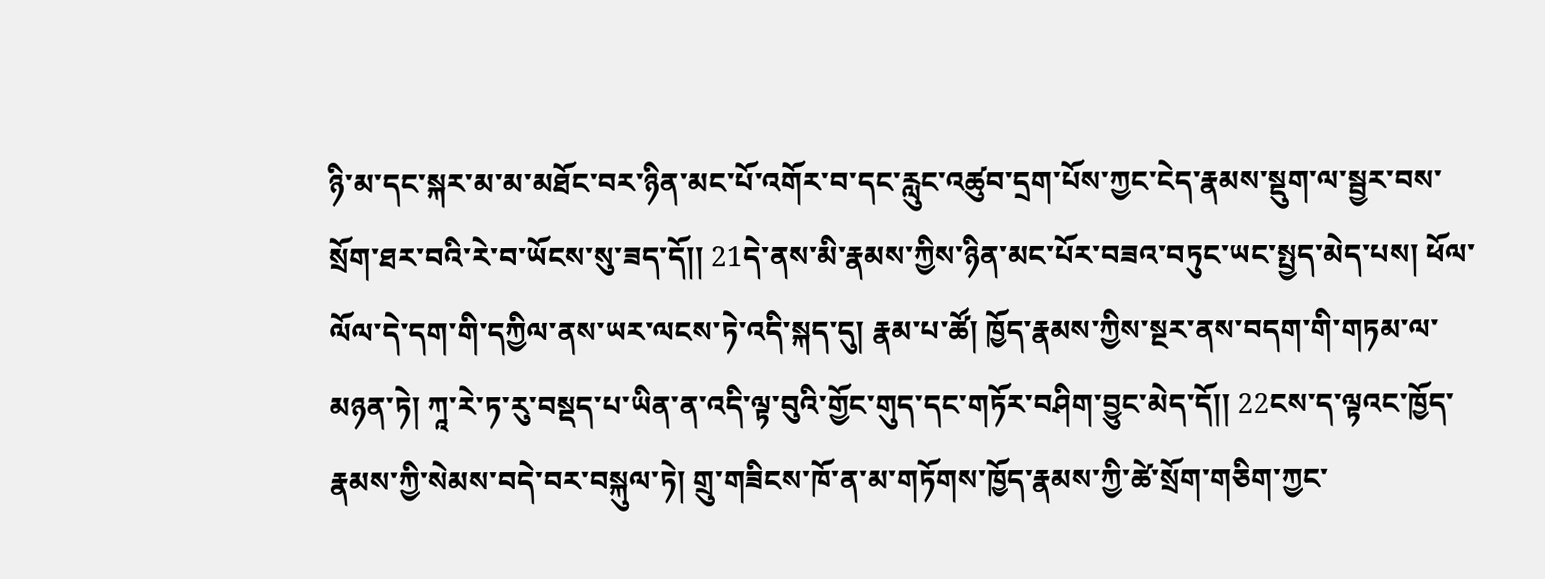ཉི་མ་དང་སྐར་མ་མ་མཐོང་བར་ཉིན་མང་པོ་འགོར་བ་དང་རླུང་འཚུབ་དྲག་པོས་ཀྱང་ངེད་རྣམས་སྡུག་ལ་སྦྱར་བས་སྲོག་ཐར་བའི་རེ་བ་ཡོངས་སུ་ཟད་དོ།། 21དེ་ནས་མི་རྣམས་ཀྱིས་ཉིན་མང་པོར་བཟའ་བཏུང་ཡང་སྤྱད་མེད་པས། ཕོལ་ལོལ་དེ་དག་གི་དཀྱིལ་ནས་ཡར་ལངས་ཏེ་འདི་སྐད་དུ། རྣམ་པ་ཚོ། ཁྱོད་རྣམས་ཀྱིས་སྔར་ནས་བདག་གི་གཏམ་ལ་མཉན་ཏེ། ཀཱ་རེ་ཏ་རུ་བསྡད་པ་ཡིན་ན་འདི་ལྟ་བུའི་གྱོང་གུད་དང་གཏོར་བཤིག་བྱུང་མེད་དོ།། 22ངས་ད་ལྟའང་ཁྱོད་རྣམས་ཀྱི་སེམས་བདེ་བར་བསྐུལ་ཏེ། གྲུ་གཟིངས་ཁོ་ན་མ་གཏོགས་ཁྱོད་རྣམས་ཀྱི་ཚེ་སྲོག་གཅིག་ཀྱང་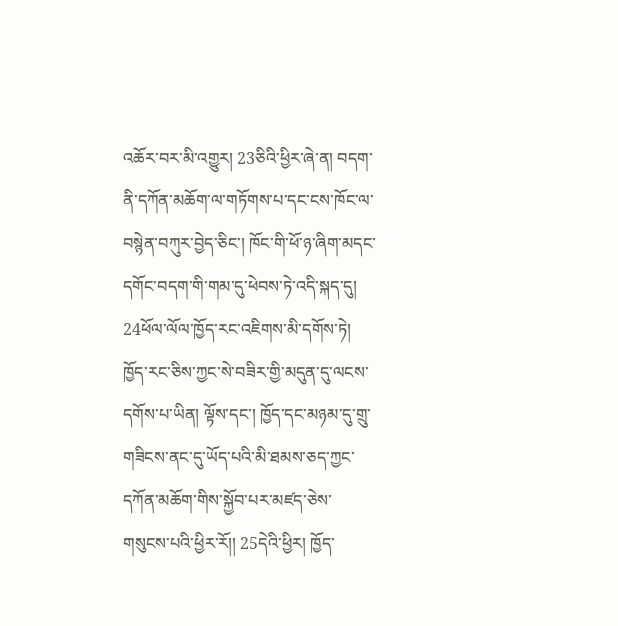འཆོར་བར་མི་འགྱུར། 23ཅིའི་ཕྱིར་ཞེ་ན། བདག་ནི་དཀོན་མཆོག་ལ་གཏོགས་པ་དང་ངས་ཁོང་ལ་བསྙེན་བཀུར་བྱེད་ཅིང་། ཁོང་གི་ཕོ་ཉ་ཞིག་མདང་དགོང་བདག་གི་གམ་དུ་ཕེབས་ཏེ་འདི་སྐད་དུ། 24ཕོལ་ལོལ་ཁྱོད་རང་འཇིགས་མི་དགོས་ཏེ། ཁྱོད་རང་ཅིས་ཀྱང་སེ་བཟིར་གྱི་མདུན་དུ་ལངས་དགོས་པ་ཡིན། ལྟོས་དང་། ཁྱོད་དང་མཉམ་དུ་གྲུ་གཟིངས་ནང་དུ་ཡོད་པའི་མི་ཐམས་ཅད་ཀྱང་དཀོན་མཆོག་གིས་སྐྱོབ་པར་མཛད་ཅེས་གསུངས་པའི་ཕྱིར་རོ།། 25དེའི་ཕྱིར། ཁྱོད་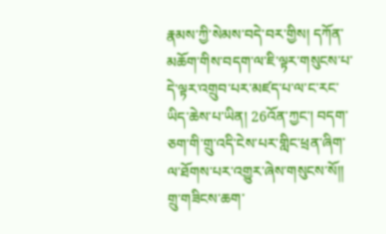རྣམས་ཀྱི་སེམས་བདེ་བར་གྱིས། དཀོན་མཆོག་གིས་བདག་ལ་ཇི་ལྟར་གསུངས་པ་དེ་ལྟར་འགྲུབ་པར་མཛད་པ་ལ་ང་རང་ཡིད་ཆེས་པ་ཡིན། 26འོན་ཀྱང་། བདག་ཅག་གི་གྲུ་འདི་ངེས་པར་གླིང་ཕྲན་ཞིག་ལ་ཐོགས་པར་འགྱུར་ཞེས་གསུངས་སོ།།
གྲུ་གཟིངས་ཆག་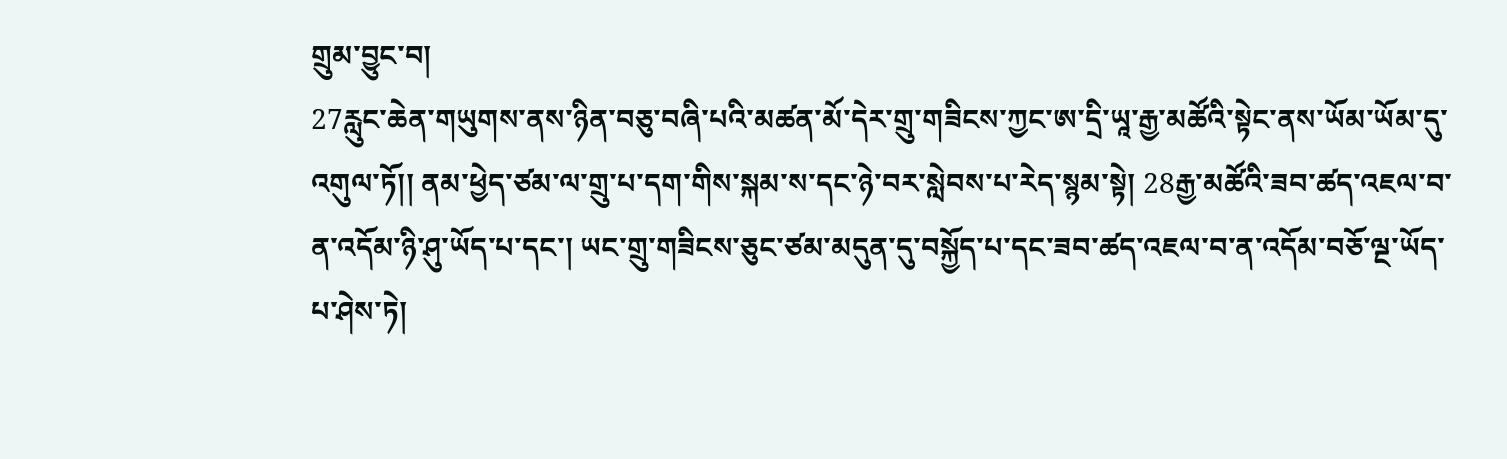གྲུམ་བྱུང་བ།
27རླུང་ཆེན་གཡུགས་ནས་ཉིན་བཅུ་བཞི་པའི་མཚན་མོ་དེར་གྲུ་གཟིངས་ཀྱང་ཨ་དྲི་ཡཱ་རྒྱ་མཚོའི་སྟེང་ནས་ཡོམ་ཡོམ་དུ་འགུལ་ཏོ།། ནམ་ཕྱེད་ཙམ་ལ་གྲུ་པ་དག་གིས་སྐམ་ས་དང་ཉེ་བར་སླེབས་པ་རེད་སྙམ་སྟེ། 28རྒྱ་མཚོའི་ཟབ་ཚད་འཇལ་བ་ན་འདོམ་ཉི་ཤུ་ཡོད་པ་དང་། ཡང་གྲུ་གཟིངས་ཅུང་ཙམ་མདུན་དུ་བསྐྱོད་པ་དང་ཟབ་ཚད་འཇལ་བ་ན་འདོམ་བཅོ་ལྔ་ཡོད་པ་ཤེས་ཏེ།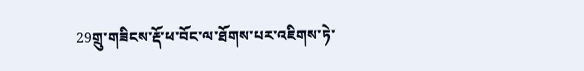29གྲུ་གཟིངས་རྡོ་ཕ་བོང་ལ་ཐོགས་པར་འཇིགས་ཏེ་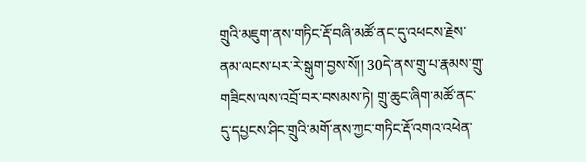གྲུའི་མཇུག་ནས་གཏིང་རྡོ་བཞི་མཚོ་ནང་དུ་འཕངས་རྗེས་ནམ་ལངས་པར་རེ་སྒུག་བྱས་སོ།། 30དེ་ནས་གྲུ་པ་རྣམས་གྲུ་གཟིངས་ལས་འབྲོ་བར་བསམས་ཏེ། གྲུ་ཆུང་ཞིག་མཚོ་ནང་དུ་དཔྱངས་ཤིང་གྲུའི་མགོ་ནས་ཀྱང་གཏིང་རྡོ་འགའ་འཕེན་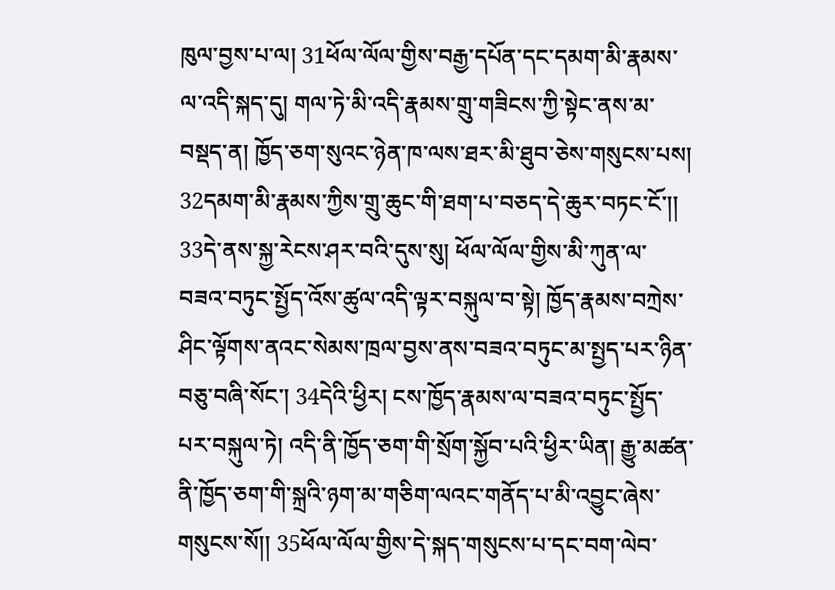ཁུལ་བྱས་པ་ལ། 31ཕོལ་ལོལ་གྱིས་བརྒྱ་དཔོན་དང་དམག་མི་རྣམས་ལ་འདི་སྐད་དུ། གལ་ཏེ་མི་འདི་རྣམས་གྲུ་གཟིངས་ཀྱི་སྟེང་ནས་མ་བསྡད་ན། ཁྱོད་ཅག་སུའང་ཉེན་ཁ་ལས་ཐར་མི་ཐུབ་ཅེས་གསུངས་པས། 32དམག་མི་རྣམས་ཀྱིས་གྲུ་ཆུང་གི་ཐག་པ་བཅད་དེ་ཆུར་བཏང་ངོ་།། 33དེ་ནས་སྐྱ་རེངས་ཤར་བའི་དུས་སུ། ཕོལ་ལོལ་གྱིས་མི་ཀུན་ལ་བཟའ་བཏུང་སྤྱོད་འོས་ཚུལ་འདི་ལྟར་བསྐུལ་བ་སྟེ། ཁྱོད་རྣམས་བཀྲེས་ཤིང་ལྟོགས་ནའང་སེམས་ཁྲལ་བྱས་ནས་བཟའ་བཏུང་མ་སྤྱད་པར་ཉིན་བཅུ་བཞི་སོང་། 34དེའི་ཕྱིར། ངས་ཁྱོད་རྣམས་ལ་བཟའ་བཏུང་སྤྱོད་པར་བསྐུལ་ཏེ། འདི་ནི་ཁྱོད་ཅག་གི་སྲོག་སྐྱོབ་པའི་ཕྱིར་ཡིན། རྒྱུ་མཚན་ནི་ཁྱོད་ཅག་གི་སྐྲའི་ཉག་མ་གཅིག་ལའང་གནོད་པ་མི་འབྱུང་ཞེས་གསུངས་སོ།། 35ཕོལ་ལོལ་གྱིས་དེ་སྐད་གསུངས་པ་དང་བག་ལེབ་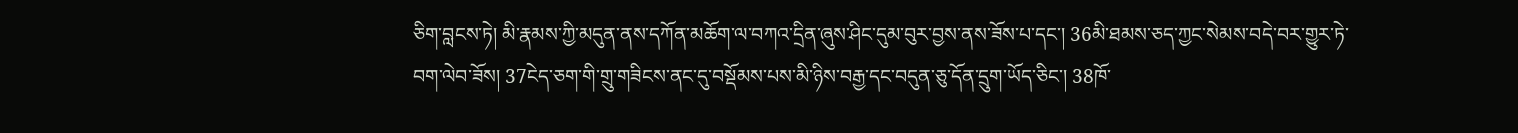ཅིག་བླངས་ཏེ། མི་རྣམས་ཀྱི་མདུན་ནས་དཀོན་མཆོག་ལ་བཀའ་དྲིན་ཞུས་ཤིང་དུམ་བུར་བྱས་ནས་ཟོས་པ་དང་། 36མི་ཐམས་ཅད་ཀྱང་སེམས་བདེ་བར་གྱུར་ཏེ་བག་ལེབ་ཟོས། 37ངེད་ཅག་གི་གྲུ་གཟིངས་ནང་དུ་བསྡོམས་པས་མི་ཉིས་བརྒྱ་དང་བདུན་ཅུ་དོན་དྲུག་ཡོད་ཅིང་། 38ཁོ་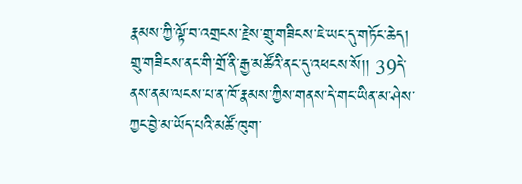རྣམས་ཀྱི་ལྟོ་བ་འགྲངས་རྗེས་གྲུ་གཟིངས་ཇེ་ཡང་དུ་གཏོང་ཆེད། གྲུ་གཟིངས་ནང་གི་གྲོ་ནི་རྒྱ་མཚོའི་ནང་དུ་འཕངས་སོ།། 39དེ་ནས་ནམ་ལངས་པ་ན་ཁོ་རྣམས་ཀྱིས་གནས་དེ་གང་ཡིན་མ་ཤེས་ཀྱང་བྱེ་མ་ཡོད་པའི་མཚོ་ཁུག་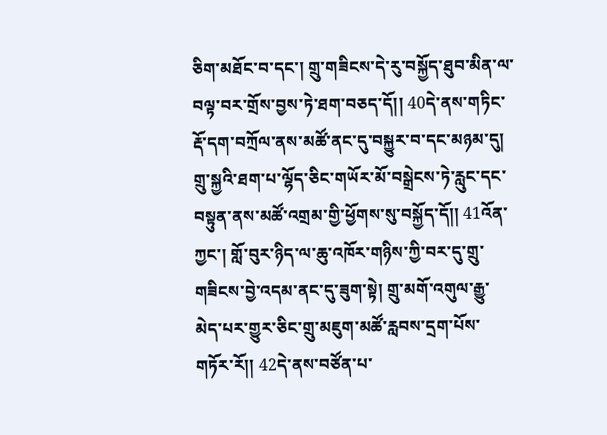ཅིག་མཐོང་བ་དང་། གྲུ་གཟིངས་དེ་རུ་བསྐྱོད་ཐུབ་མིན་ལ་བལྟ་བར་གྲོས་བྱས་ཏེ་ཐག་བཅད་དོ།། 40དེ་ནས་གཏིང་རྡོ་དག་བཀྲོལ་ནས་མཚོ་ནང་དུ་བསྐྱུར་བ་དང་མཉམ་དུ། གྲུ་སྐྱའི་ཐག་པ་ལྷོད་ཅིང་གཡོར་མོ་བསྒྲེངས་ཏེ་རླུང་དང་བསྟུན་ནས་མཚོ་འགྲམ་གྱི་ཕྱོགས་སུ་བསྐྱོད་དོ།། 41འོན་ཀྱང་། གློ་བུར་ཉིད་ལ་ཆུ་འཁོར་གཉིས་ཀྱི་བར་དུ་གྲུ་གཟིངས་བྱེ་འདམ་ནང་དུ་ཟུག་སྟེ། གྲུ་མགོ་འགུལ་རྒྱུ་མེད་པར་གྱུར་ཅིང་གྲུ་མཇུག་མཚོ་རླབས་དྲག་པོས་གཏོར་རོ།། 42དེ་ནས་བཙོན་པ་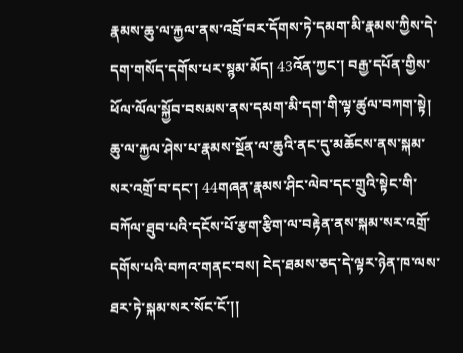རྣམས་ཆུ་ལ་རྐྱལ་ནས་འབྲོ་བར་དོགས་ཏེ་དམག་མི་རྣམས་ཀྱིས་དེ་དག་གསོད་དགོས་པར་སྙམ་མོད། 43འོན་ཀྱང་། བརྒྱ་དཔོན་གྱིས་ཕོལ་ལོལ་སྐྱོབ་བསམས་ནས་དམག་མི་དག་གི་ལྟ་ཚུལ་བཀག་སྟེ། ཆུ་ལ་རྐྱལ་ཤེས་པ་རྣམས་སྔོན་ལ་ཆུའི་ནང་དུ་མཆོངས་ནས་སྐམ་སར་འགྲོ་བ་དང་། 44གཞན་རྣམས་ཤིང་ལེབ་དང་གྲུའི་སྟེང་གི་བཀོལ་ཐུབ་པའི་དངོས་པོ་རྩག་རྩིག་ལ་བརྟེན་ནས་སྐམ་སར་འགྲོ་དགོས་པའི་བཀའ་གནང་བས། ངེད་ཐམས་ཅད་དེ་ལྟར་ཉེན་ཁ་ལས་ཐར་ཏེ་སྐམ་སར་སོང་ངོ་།།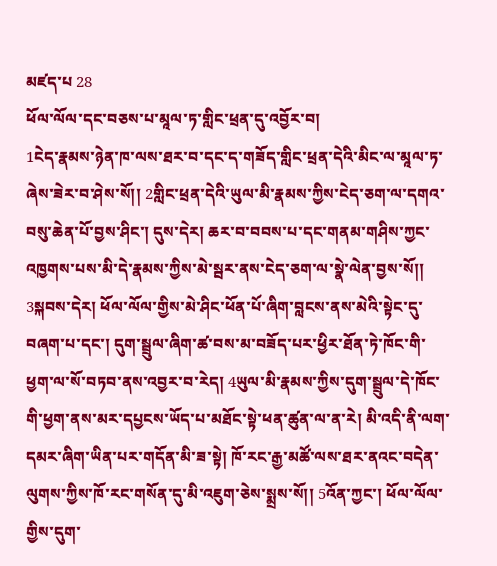མཛད་པ 28
ཕོལ་ལོལ་དང་བཅས་པ་མཱལ་ཏ་གླིང་ཕྲན་དུ་འབྱོར་བ།
1ངེད་རྣམས་ཉེན་ཁ་ལས་ཐར་བ་དང་ད་གཟོད་གླིང་ཕྲན་དེའི་མིང་ལ་མཱལ་ཏ་ཞེས་ཟེར་བ་ཤེས་སོ།། 2གླིང་ཕྲན་དེའི་ཡུལ་མི་རྣམས་ཀྱིས་ངེད་ཅག་ལ་དགའ་བསུ་ཆེན་པོ་བྱས་ཤིང་། དུས་དེར། ཆར་བ་བབས་པ་དང་གནམ་གཤིས་ཀྱང་འཁྱགས་པས་མི་དེ་རྣམས་ཀྱིས་མེ་སྦར་ནས་ངེད་ཅག་ལ་སྣེ་ལེན་བྱས་སོ།། 3སྐབས་དེར། ཕོལ་ལོལ་གྱིས་མེ་ཤིང་ཕོན་པོ་ཞིག་བླངས་ནས་མེའི་སྟེང་དུ་བཞག་པ་དང་། དུག་སྦྲུལ་ཞིག་ཚ་བས་མ་བཟོད་པར་ཕྱིར་ཐོན་ཏེ་ཁོང་གི་ཕྱག་ལ་སོ་བཏབ་ནས་འབྱར་བ་རེད། 4ཡུལ་མི་རྣམས་ཀྱིས་དུག་སྦྲུལ་དེ་ཁོང་གི་ཕྱག་ནས་མར་དཔྱངས་ཡོད་པ་མཐོང་སྟེ་ཕན་ཚུན་ལ་ན་རེ། མི་འདི་ནི་ལག་དམར་ཞིག་ཡིན་པར་གདོན་མི་ཟ་སྟེ། ཁོ་རང་རྒྱ་མཚོ་ལས་ཐར་ནའང་བདེན་ལུགས་ཀྱིས་ཁོ་རང་གསོན་དུ་མི་འཇུག་ཅེས་སྨྲས་སོ།། 5འོན་ཀྱང་། ཕོལ་ལོལ་གྱིས་དུག་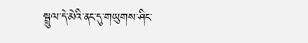སྦྲུལ་དེ་མེའི་ནང་དུ་གཡུགས་ཤིང་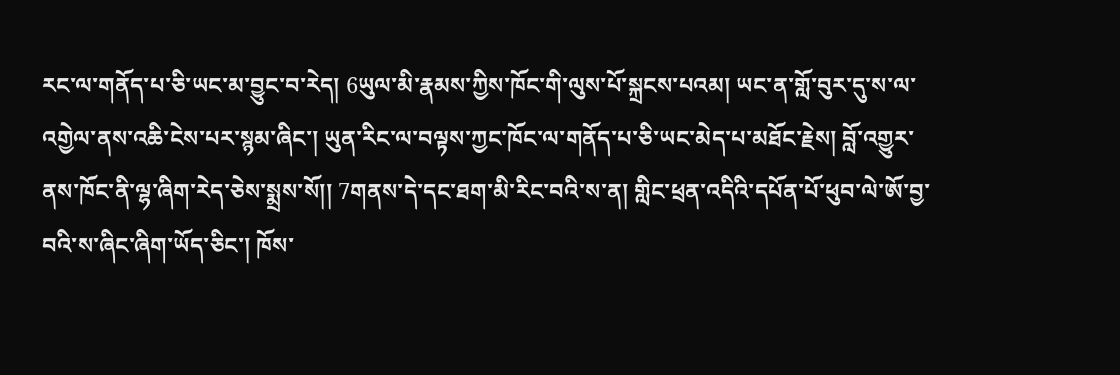རང་ལ་གནོད་པ་ཅི་ཡང་མ་བྱུང་བ་རེད། 6ཡུལ་མི་རྣམས་ཀྱིས་ཁོང་གི་ལུས་པོ་སྐྲངས་པའམ། ཡང་ན་གློ་བུར་དུ་ས་ལ་འགྱེལ་ནས་འཆི་ངེས་པར་སྙམ་ཞིང་། ཡུན་རིང་ལ་བལྟས་ཀྱང་ཁོང་ལ་གནོད་པ་ཅི་ཡང་མེད་པ་མཐོང་རྗེས། བློ་འགྱུར་ནས་ཁོང་ནི་ལྷ་ཞིག་རེད་ཅེས་སྨྲས་སོ།། 7གནས་དེ་དང་ཐག་མི་རིང་བའི་ས་ན། གླིང་ཕྲན་འདིའི་དཔོན་པོ་ཕུབ་ལེ་ཨོ་བྱ་བའི་ས་ཞིང་ཞིག་ཡོད་ཅིང་། ཁོས་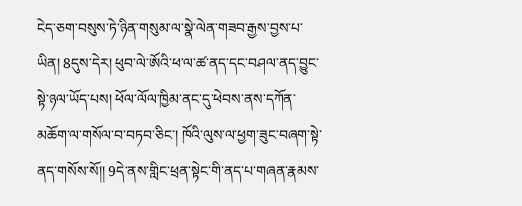ངེད་ཅག་བསུས་ཏེ་ཉིན་གསུམ་ལ་སྣེ་ལེན་གཟབ་རྒྱས་བྱས་པ་ཡིན། 8དུས་དེར། ཕུབ་ལེ་ཨོའི་ཕ་ལ་ཚ་ནད་དང་བཤལ་ནད་བྱུང་སྟེ་ཉལ་ཡོད་པས། ཕོལ་ལོལ་ཁྱིམ་ནང་དུ་ཕེབས་ནས་དཀོན་མཆོག་ལ་གསོལ་བ་བཏབ་ཅིང་། ཁོའི་ལུས་ལ་ཕྱག་ཟུང་བཞག་སྟེ་ནད་གསོས་སོ།། 9དེ་ནས་གླིང་ཕྲན་སྟེང་གི་ནད་པ་གཞན་རྣམས་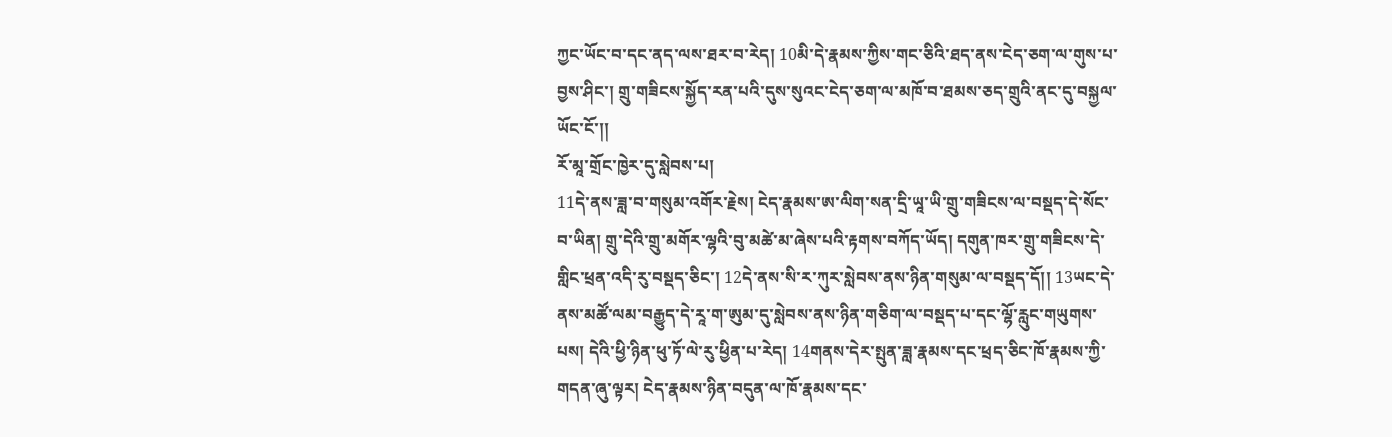ཀྱང་ཡོང་བ་དང་ནད་ལས་ཐར་བ་རེད། 10མི་དེ་རྣམས་ཀྱིས་གང་ཅིའི་ཐད་ནས་ངེད་ཅག་ལ་གུས་པ་བྱས་ཤིང་། གྲུ་གཟིངས་སྐྱོད་རན་པའི་དུས་སུའང་ངེད་ཅག་ལ་མཁོ་བ་ཐམས་ཅད་གྲུའི་ནང་དུ་བསྐྱལ་ཡོང་ངོ་།།
རོ་མཱ་གྲོང་ཁྱེར་དུ་སླེབས་པ།
11དེ་ནས་ཟླ་བ་གསུམ་འགོར་རྗེས། ངེད་རྣམས་ཨ་ལིག་སན་དྲི་ཡཱ་ཡི་གྲུ་གཟིངས་ལ་བསྡད་དེ་སོང་བ་ཡིན། གྲུ་དེའི་གྲུ་མགོར་ལྷའི་བུ་མཚེ་མ་ཞེས་པའི་རྟགས་བཀོད་ཡོད། དགུན་ཁར་གྲུ་གཟིངས་དེ་གླིང་ཕྲན་འདི་རུ་བསྡད་ཅིང་། 12དེ་ནས་སི་ར་ཀུར་སླེབས་ནས་ཉིན་གསུམ་ལ་བསྡད་དོ།། 13ཡང་དེ་ནས་མཚོ་ལམ་བརྒྱུད་དེ་རཱ་ག་ཨུམ་དུ་སླེབས་ནས་ཉིན་གཅིག་ལ་བསྡད་པ་དང་ལྷོ་རླུང་གཡུགས་པས། དེའི་ཕྱི་ཉིན་ཕུ་ཏོ་ལེ་རུ་ཕྱིན་པ་རེད། 14གནས་དེར་སྤུན་ཟླ་རྣམས་དང་ཕྲད་ཅིང་ཁོ་རྣམས་ཀྱི་གདན་ཞུ་ལྟར། ངེད་རྣམས་ཉིན་བདུན་ལ་ཁོ་རྣམས་དང་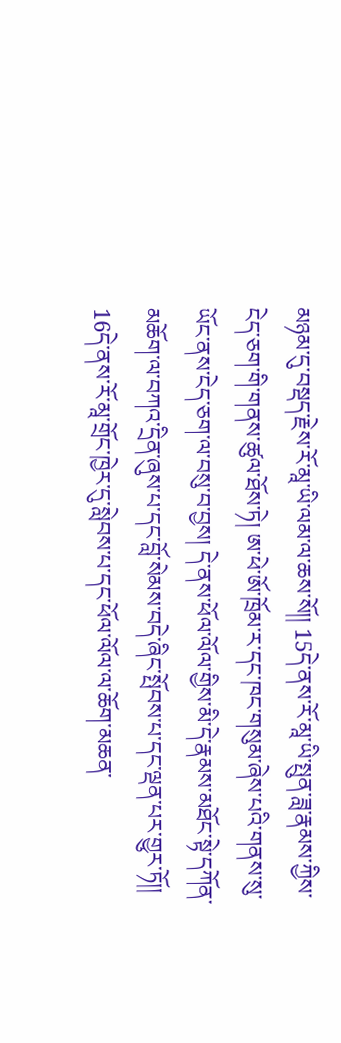མཉམ་དུ་བསྡད་རྗེས་རོ་མཱ་ཡི་ལམ་ལ་ཆས་སོ།། 15དེ་ནས་རོ་མཱ་ཡི་སྤུན་ཟླ་རྣམས་ཀྱིས་ངེད་ཅག་གི་གནས་ཚུལ་ཐོས་ཏེ། ཨ་ཕེ་ཨོ་ཁྲོམ་ར་དང་ཁང་གསུམ་ཞེས་པའི་གནས་སུ་ཡོང་ནས་ངེད་ཅག་ལ་བསུ་བ་བྱས། དེ་ནས་ཕོལ་ལོལ་གྱིས་མི་དེ་རྣམས་མཐོང་སྟེ་དཀོན་མཆོག་ལ་བཀའ་དྲིན་ཞུས་པ་དང་བློ་སེམས་བདེ་ཞིང་སྤོབས་པ་དང་ལྡན་པར་གྱུར་ཏོ།། 16དེ་ནས་རོ་མཱ་གྲོང་ཁྱེར་དུ་སླེབས་པ་དང་ཕོལ་ལོལ་ལ་ཆོག་མཆན་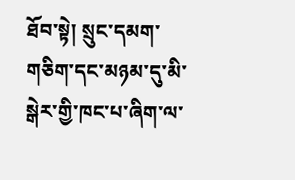ཐོབ་སྟེ། སྲུང་དམག་གཅིག་དང་མཉམ་དུ་མི་སྒེར་གྱི་ཁང་པ་ཞིག་ལ་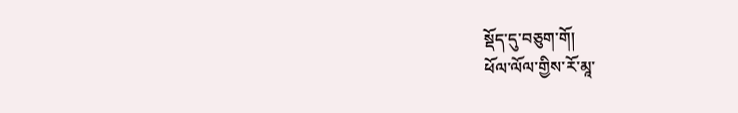སྡོད་དུ་བཅུག་གོ།
ཕོལ་ལོལ་གྱིས་རོ་མཱ་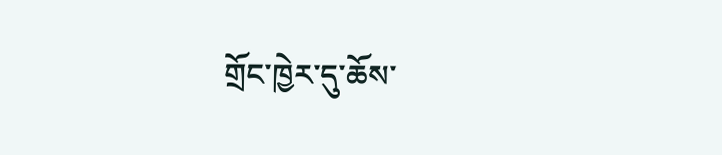གྲོང་ཁྱེར་དུ་ཆོས་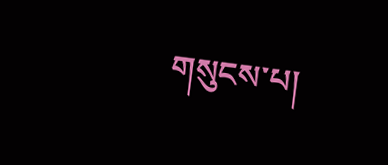གསུངས་པ།